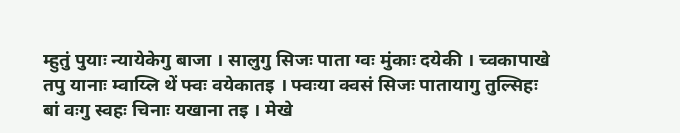म्हुतुं पुयाः न्यायेकेगु बाजा । सालुगु सिजः पाता ग्वः मुंकाः दयेकी । च्वकापाखे तपु यानाः म्वाय्लि थें फ्वः वयेकातइ । फ्वःया क्वसं सिजः पातायागु तुल्सिहः बां वःगु स्वहः चिनाः यखाना तइ । मेखे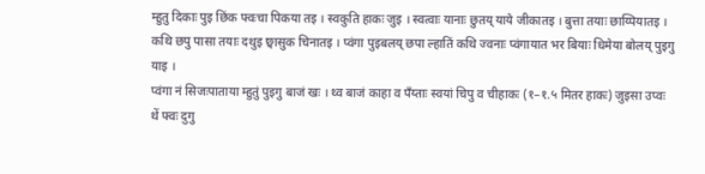म्हुतु दिकाः पुइ छिंक फ्वःचा पिकया तइ । स्वकुति हाकः जुइ । स्वत्वाः यानाः छुतय् याये जीकातइ । बुत्ता तयाः छाय्पियातइ । कथि छपु पासा तयाः दथुइ छ्वासुक चिनातइ । प्वंगा पुइबलय् छपा ल्हातिं कथि ज्वनाः प्वंगायात भर बियाः धिमेया बोलय् पुइगु याइ ।
प्वंगा नं सिजःपाताया म्हुतुं पुइगु बाजं खः । थ्व बाजं काहा व पँय्ताः स्वयां चिपु व चीहाकः (१–१.५ मितर हाकः) जुइसा उप्वः थें फ्वः दुगु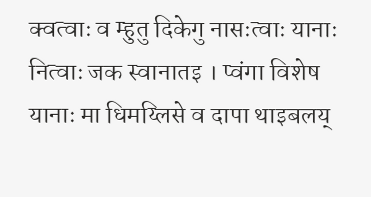क्वत्वाः व म्हुतु दिकेगु नासःत्वाः यानाः नित्वाः जक स्वानातइ । प्वंगा विशेष यानाः मा धिमय्लिसे व दापा थाइबलय्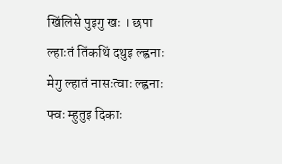खिंलिसे पुइगु खः । छपा ल्हाःतं तिंकथिं दथुइ ल्ह्वनाः मेगु ल्हातं नासःत्वाः ल्ह्वनाः फ्वः म्हुतुइ दिकाः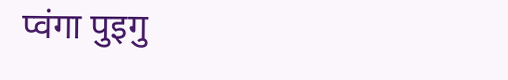प्वंगा पुइगु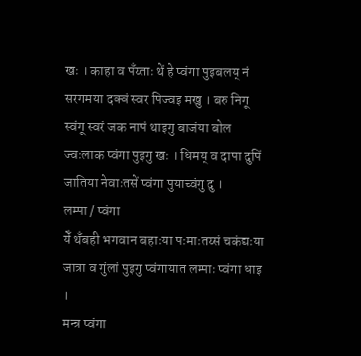खः । काहा व पँय्ताः थें हे प्वंगा पुइबलय् नं सरगमया दक्वं स्वर पिज्वइ मखु । बरु निगू स्वंगू स्वरं जक नापं थाइगु बाजंया बोल ज्वःलाक प्वंगा पुइगु खः । धिमय् व दापा दुपिं जातिया नेवाःतसें प्वंगा पुयाच्वंगु दु ।
लम्पा / प्वंगा
येँ थँबही भगवान बहाःया पःमाःतय्सं चकंद्यःया जात्रा व गुंलां पुइगु प्वंगायात लम्पाः प्वंगा धाइ ।
मन्त्र प्वंगा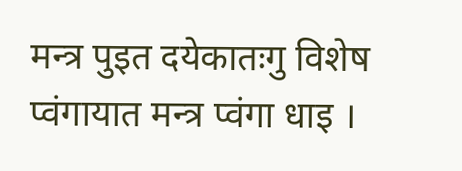मन्त्र पुइत दयेकातःगु विशेष प्वंगायात मन्त्र प्वंगा धाइ ।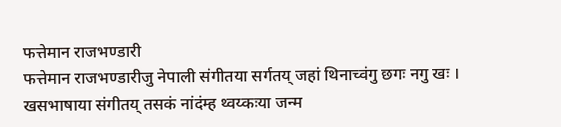फत्तेमान राजभण्डारी
फत्तेमान राजभण्डारीजु नेपाली संगीतया सर्गतय् जहां थिनाच्वंगु छगः नगु खः । खसभाषाया संगीतय् तसकं नांदंम्ह थ्वय्कःया जन्म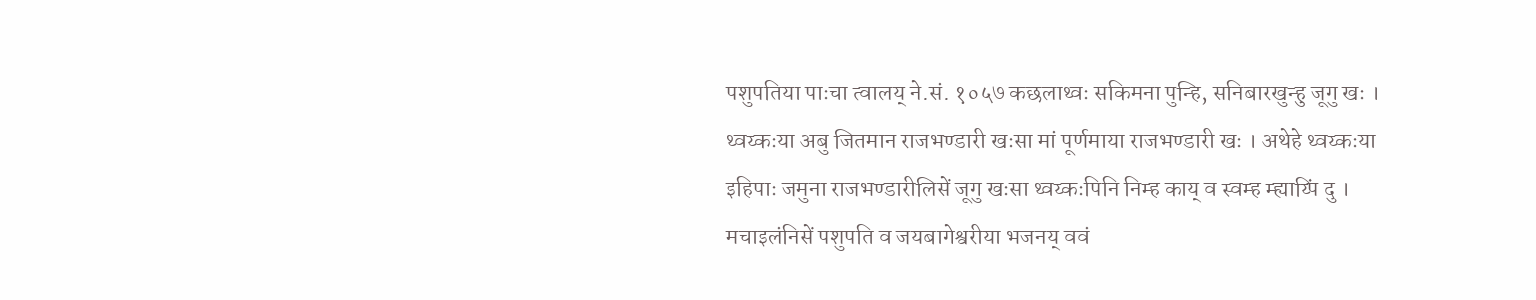पशुपतिया पाःचा त्वालय् ने.सं. १०५७ कछलाथ्वः सकिमना पुन्हि, सनिबारखुन्हु जूगु खः । थ्वय्कःया अबु जितमान राजभण्डारी खःसा मां पूर्णमाया राजभण्डारी खः । अथेहे थ्वय्कःया इहिपाः जमुना राजभण्डारीलिसें जूगु खःसा थ्वय्कःपिनि निम्ह काय् व स्वम्ह म्ह्याय्पिं दु । मचाइलंनिसें पशुपति व जयबागेश्वरीया भजनय् ववं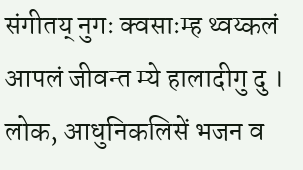संगीतय् नुगः क्वसाःम्ह थ्वय्कलं आपलं जीवन्त म्ये हालादीगु दु । लोक, आधुनिकलिसें भजन व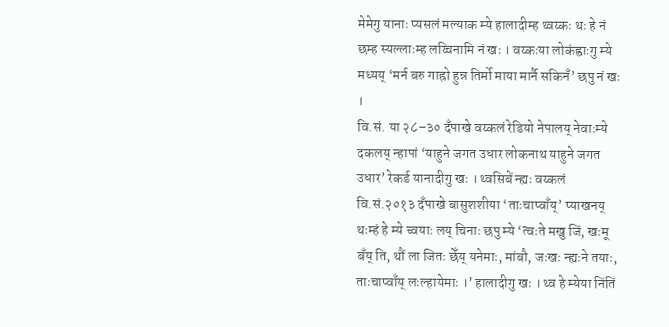मेमेगु यानाः प्यसलं मल्याक म्ये हालादीम्ह थ्वय्कः थः हे नं छम्ह स्यल्लाःम्ह लय्चिनामि नं खः । वय्कःया लोकंह्वाःगु म्ये मध्यय् ‘मर्न बरु गाह्रो हुन्न तिर्मो माया मार्नै सकिनँ’ छपु नं खः ।
वि.सं. या २८–३० दँपाखे वय्कलं रेडियो नेपालय् नेवाःम्ये दकलय् न्हापां ‘याहुने जगत उधार लोकनाथ याहुने जगत उधार’ रेकर्ड यानादीगु खः । थ्वसिबें न्ह्यः वय्कलं वि.सं.२०१३ दँपाखे बासुशशीया ‘ताःचाप्वाँय्’ प्याखनय् थःम्हं हे म्ये च्वयाः लय् चिनाः छपु म्ये ‘त्वःते मखु जिं, खःमू बँय् ति, थौं ला जितः छेँय् यनेमाः, मांबौ, जःखः न्ह्यःने तयाः, ताःचाप्वाँय् लःल्हायेमाः ।’ हालादीगु खः । थ्व हे म्येया निंतिं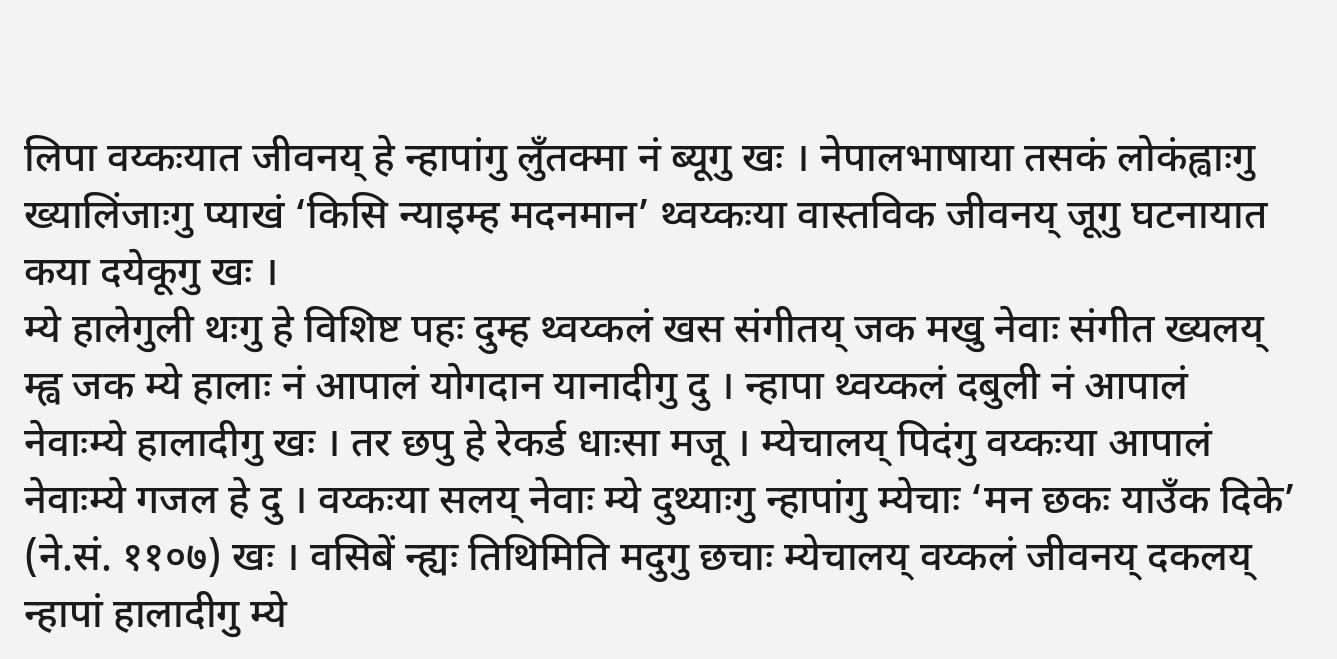लिपा वय्कःयात जीवनय् हे न्हापांगु लुँतक्मा नं ब्यूगु खः । नेपालभाषाया तसकं लोकंह्वाःगु ख्यालिंजाःगु प्याखं ‘किसि न्याइम्ह मदनमान’ थ्वय्कःया वास्तविक जीवनय् जूगु घटनायात कया दयेकूगु खः ।
म्ये हालेगुली थःगु हे विशिष्ट पहः दुम्ह थ्वय्कलं खस संगीतय् जक मखु नेवाः संगीत ख्यलय् म्ह्व जक म्ये हालाः नं आपालं योगदान यानादीगु दु । न्हापा थ्वय्कलं दबुली नं आपालं नेवाःम्ये हालादीगु खः । तर छपु हे रेकर्ड धाःसा मजू । म्येचालय् पिदंगु वय्कःया आपालं नेवाःम्ये गजल हे दु । वय्कःया सलय् नेवाः म्ये दुथ्याःगु न्हापांगु म्येचाः ‘मन छकः याउँक दिके’ (ने.सं. ११०७) खः । वसिबें न्ह्यः तिथिमिति मदुगु छचाः म्येचालय् वय्कलं जीवनय् दकलय् न्हापां हालादीगु म्ये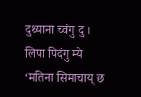दुथ्याना च्वंगु दु । लिपा पिदंगु म्ये ‘मतिना सिमाचाय् छ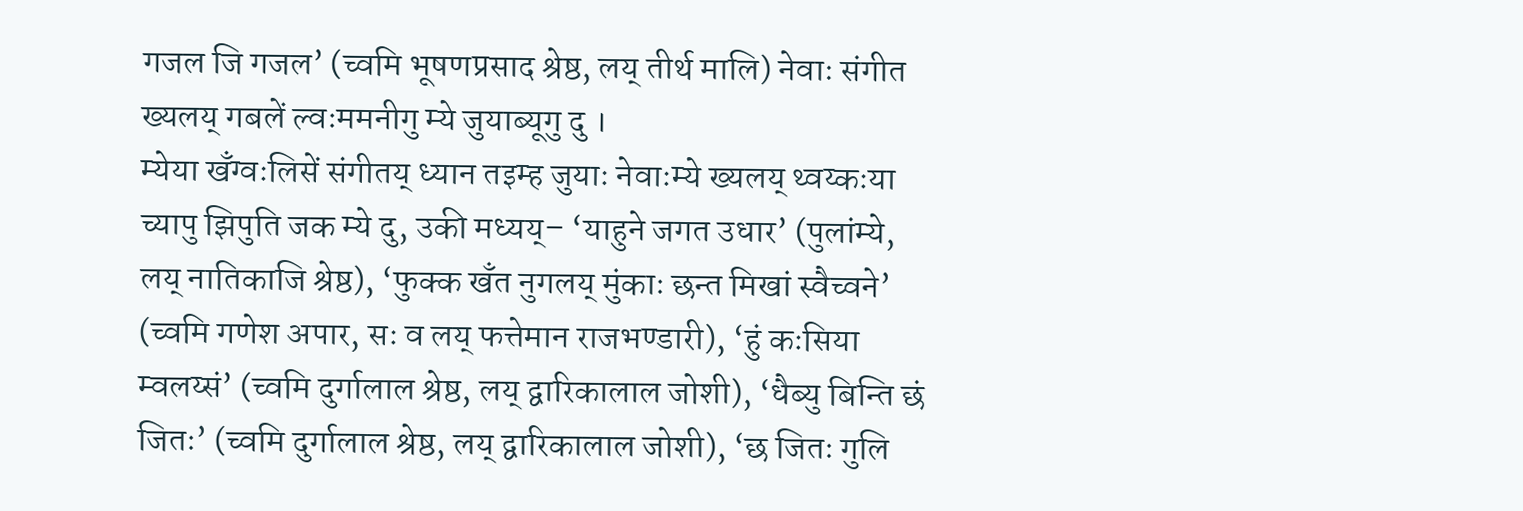गजल जि गजल’ (च्वमि भूषणप्रसाद श्रेष्ठ, लय् तीर्थ मालि) नेवाः संगीत ख्यलय् गबलें ल्वःममनीगु म्ये जुयाब्यूगु दु ।
म्येया खँग्वःलिसें संगीतय् ध्यान तइम्ह जुयाः नेवाःम्ये ख्यलय् थ्वय्कःया च्यापु झिपुति जक म्ये दु, उकी मध्यय्– ‘याहुने जगत उधार’ (पुलांम्ये, लय् नातिकाजि श्रेष्ठ), ‘फुक्क खँत नुगलय् मुंकाः छन्त मिखां स्वैच्वने’ (च्वमि गणेश अपार, सः व लय् फत्तेमान राजभण्डारी), ‘हुं कःसिया म्वलय्सं’ (च्वमि दुर्गालाल श्रेष्ठ, लय् द्वारिकालाल जोशी), ‘धैब्यु बिन्ति छं जितः’ (च्वमि दुर्गालाल श्रेष्ठ, लय् द्वारिकालाल जोशी), ‘छ जितः गुलि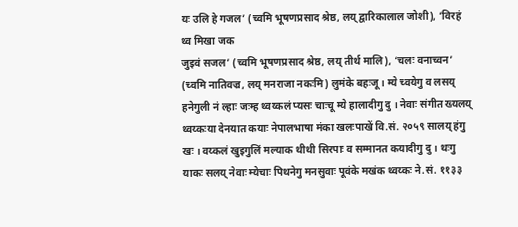यः उलि हे गजल’ (च्वमि भूषणप्रसाद श्रेष्ठ, लय् द्वारिकालाल जोशी), ‘विरहं थ्व मिखा जक
जुइवं सजल’ (च्वमि भूषणप्रसाद श्रेष्ठ, लय् तीर्थ मालि), ‘चलः वनाच्वन’ (च्वमि नातिवज्र, लय् मनराजा नकःमि) लुमंके बहःजू । म्ये च्वयेगु व लसय् हनेगुली नं ल्हाः जःम्ह थ्वय्कलं प्यसः चाःचू म्ये हालादीगु दु । नेवाः संगीत ख्यलय् थ्वय्कःया देनयात कयाः नेपालभाषा मंका खलःपाखें वि.सं. २०५९ सालय् हंगु खः । वय्कलं खुइगुलिं मल्याक थीथी सिरपाः व सम्मानत कयादीगु दु । थःगु याकः सलय् नेवाः म्येचाः पिथनेगु मनसुवाः पूवंके मखंक थ्वय्कः ने.सं. ११३३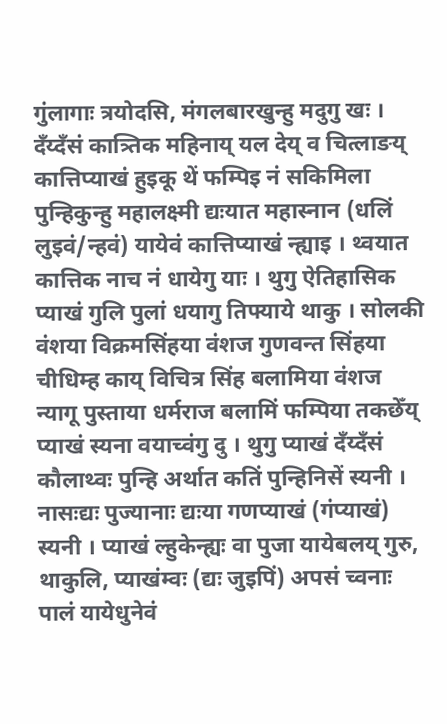गुंलागाः त्रयोदसि, मंगलबारखुन्हु मदुगु खः ।
दँय्दँसं कात्र्तिक महिनाय् यल देय् व चित्लाङय् कात्तिप्याखं हुइकू थें फम्पिइ नं सकिमिला पुन्हिकुन्हु महालक्ष्मी द्यःयात महास्नान (धलिं लुइवं/न्हवं) यायेवं कात्तिप्याखं न्ह्याइ । थ्वयात कात्तिक नाच नं धायेगु याः । थुगु ऐतिहासिक प्याखं गुलि पुलां धयागु तिफ्याये थाकु । सोलकी वंशया विक्रमसिंहया वंशज गुणवन्त सिंहया चीधिम्ह काय् विचित्र सिंह बलामिया वंशज न्यागू पुस्ताया धर्मराज बलामिं फम्पिया तकछेँय् प्याखं स्यना वयाच्वंगु दु । थुगु प्याखं दँय्दँसं कौलाथ्वः पुन्हि अर्थात कतिं पुन्हिनिसें स्यनी । नासःद्यः पुज्यानाः द्यःया गणप्याखं (गंप्याखं) स्यनी । प्याखं ल्हुकेन्ह्यः वा पुजा यायेबलय् गुरु, थाकुलि, प्याखंम्वः (द्यः जुइपिं) अपसं च्वनाः पालं यायेधुनेवं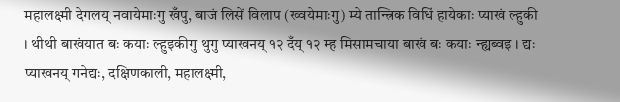महालक्ष्मी देगलय् नवायेमाःगु खँपु, बाजं लिसें विलाप (ख्वयेमाःगु) म्ये तान्त्रिक विधिं हायेकाः प्याखं ल्हुकी । थीथी बाखंयात बः कयाः ल्हुइकीगु थुगु प्याखनय् १२ दँय् १२ म्ह मिसामचाया बाखं बः कयाः न्ह्यब्वइ । द्यः प्याखनय् गनेद्यः, दक्षिणकाली, महालक्ष्मी,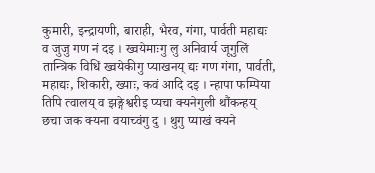कुमारी, इन्द्रायणी, बाराही, भैरव, गंगा, पार्वती महाद्यः व जुजु गण नं दइ । ख्वयेमाःगु लु अनिवार्य जूगुलिं तान्त्रिक विधिं ख्वयेकीगु प्याखनय् द्यः गण गंगा, पार्वती, महाद्यः, शिकारी, ख्याः, कवं आदि दइ । न्हापा फम्पिया तिपि त्वालय् व झङ्गेश्वरीइ प्यचा क्यनेगुली थौंकन्हय् छचा जक क्यना वयाच्वंगु दु । थुगु प्याखं क्यने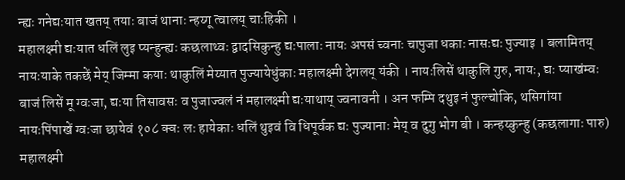न्ह्यः गनेद्यःयात खतय् तयाः बाजं थानाः न्हय्गू त्वालय् चाःहिकी ।
महालक्ष्मी द्यःयात धलिं लुइ प्यन्हुन्ह्यः कछलाथ्वः द्वादसिकुन्हु द्यःपालाः नायः अपसं च्वनाः चापुजा धकाः नासःद्यः पुज्याइ । बलामितय् नायःयाके तकछें मेय् जिम्मा कयाः थाकुलिं मेय्यात पुज्यायेधुंकाः महालक्ष्मी देगलय् यंकी । नायःलिसें थाकुलि गुरु, नायः, द्यः प्याखंम्वः बाजं लिसें मू ग्वःजा, द्यःया तिसावसः व पुजाज्वलं नं महालक्ष्मी द्यःयाथाय् ज्वनावनी । अन फम्पि दथुइ नं फुल्चोकि, थसिगांया नायःपिंपाखें ग्वःजा छायेवं १०८ क्वः लः हायेकाः धलिं थुइवं वि धिपूर्वक द्यः पुज्यानाः मेय् व दुगु भोग बी । कन्हय्कुन्हु (कछलागाः पारु) महालक्ष्मी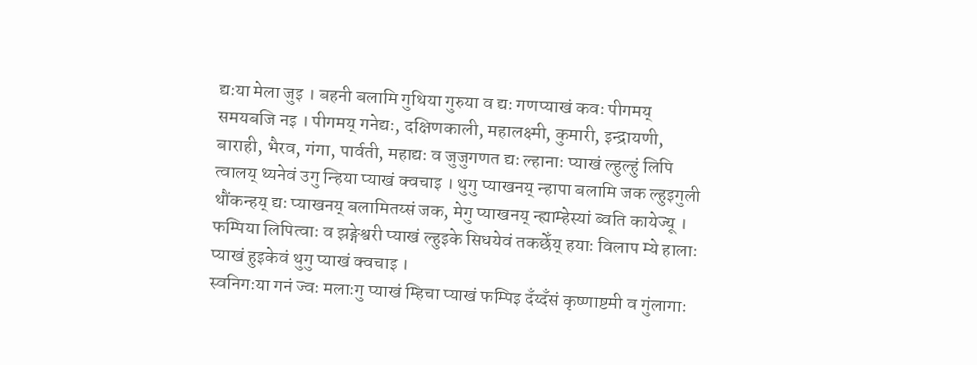द्यःया मेला जुइ । बहनी बलामि गुथिया गुरुया व द्यः गणप्याखं कवः पीगमय् समयबजि नइ । पीगमय् गनेद्यः, दक्षिणकाली, महालक्ष्मी, कुमारी, इन्द्रायणी, बाराही, भैरव, गंगा, पार्वती, महाद्यः व जुजुगणत द्यः ल्हानाः प्याखं ल्हुल्हुं लिपि त्वालय् थ्यनेवं उगु न्हिया प्याखं क्वचाइ । थुगु प्याखनय् न्हापा बलामि जक ल्हुइगुली थौंकन्हय् द्यः प्याखनय् बलामितय्सं जक, मेगु प्याखनय् न्ह्याम्हेस्यां ब्वति कायेज्यू । फम्पिया लिपित्वाः व झङ्गेश्वरी प्याखं ल्हुइके सिधयेवं तकछेँय् हयाः विलाप म्ये हालाः प्याखं हुइकेवं थुगु प्याखं क्वचाइ ।
स्वनिगःया गनं ज्वः मलाःगु प्याखं म्हिचा प्याखं फम्पिइ दँय्दँसं कृष्णाष्टमी व गुंलागाः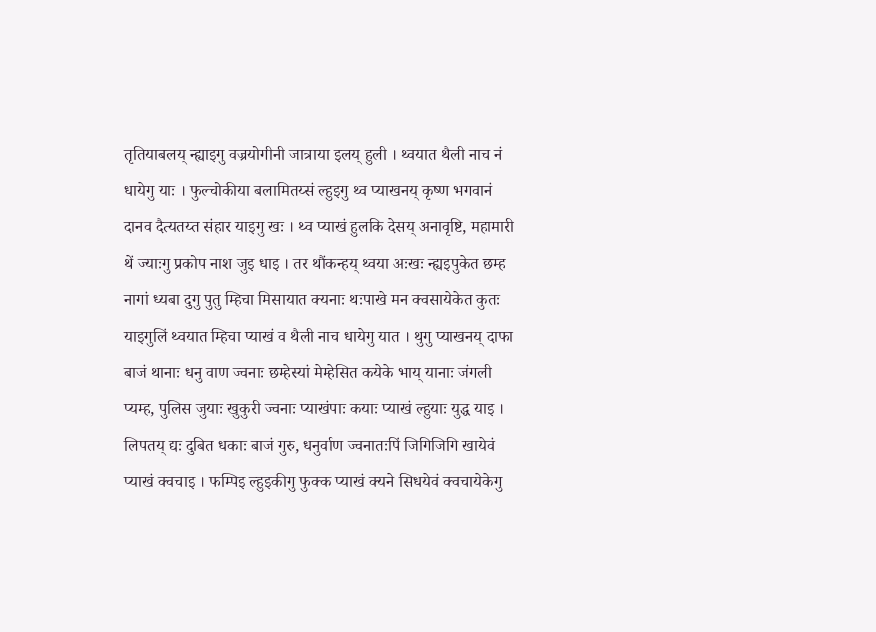तृतियाबलय् न्ह्याइगु वज्रयोगीनी जात्राया इलय् हुली । थ्वयात थैली नाच नं धायेगु याः । फुल्चोकीया बलामितय्सं ल्हुइगु थ्व प्याखनय् कृष्ण भगवानं दानव दैत्यतय्त संहार याइगु खः । थ्व प्याखं हुलकि देसय् अनावृष्टि, महामारी थें ज्याःगु प्रकोप नाश जुइ धाइ । तर थौंकन्हय् थ्वया अःखः न्ह्यइपुकेत छम्ह नागां ध्यबा दुगु पुतु म्हिचा मिसायात क्यनाः थःपाखे मन क्वसायेकेत कुतः याइगुलिं थ्वयात म्हिचा प्याखं व थैली नाच धायेगु यात । थुगु प्याखनय् दाफा बाजं थानाः धनु वाण ज्वनाः छम्हेस्यां मेम्हेसित कयेके भाय् यानाः जंगली प्यम्ह, पुलिस जुयाः खुकुरी ज्वनाः प्याखंपाः कयाः प्याखं ल्हुयाः युद्ध याइ । लिपतय् द्यः दुबित धकाः बाजं गुरु, धनुर्वाण ज्वनातःपिं जिगिजिगि खायेवं प्याखं क्वचाइ । फम्पिइ ल्हुइकीगु फुक्क प्याखं क्यने सिधयेवं क्वचायेकेगु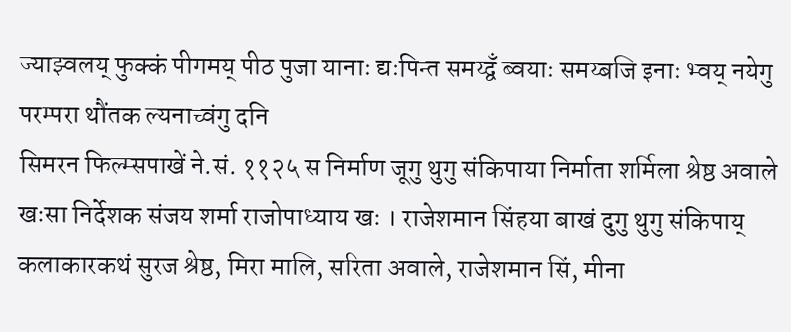ज्याझ्वलय् फुक्कं पीगमय् पीठ पुजा यानाः द्यःपिन्त समय्द्वँ ब्वयाः समय्बजि इनाः भ्वय् नयेगु परम्परा थौंतक ल्यनाच्वंगु दनि
सिमरन फिल्म्सपाखें ने.सं. ११२५ स निर्माण जूगु थुगु संकिपाया निर्माता शर्मिला श्रेष्ठ अवाले खःसा निर्देशक संजय शर्मा राजोपाध्याय खः । राजेशमान सिंहया बाखं दुगु थुगु संकिपाय् कलाकारकथं सुरज श्रेष्ठ, मिरा मालि, सरिता अवाले, राजेशमान सिं, मीना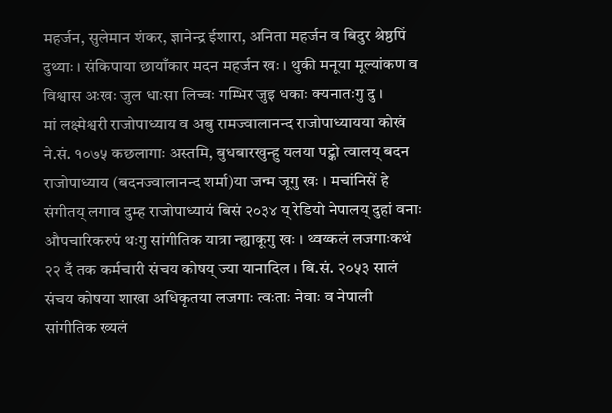महर्जन, सुलेमान शंकर, ज्ञानेन्द्र ईशारा, अनिता महर्जन व बिदुर श्रेष्ठपिं दुथ्याः । संकिपाया छायाँकार मदन महर्जन खः । थुकी मनूया मूल्यांकण व विश्वास अःखः जुल धाःसा लिच्वः गम्भिर जुइ धकाः क्यनातःगु दु ।
मां लक्ष्मेश्वरी राजोपाध्याय व अबु रामज्वालानन्द राजोपाध्यायया कोखं ने.सं. १०७५ कछलागाः अस्तमि, बुधबारखुन्हु यलया पट्को त्वालय् बदन राजोपाध्याय (बदनज्वालानन्द शर्मा)या जन्म जूगु खः । मचांनिसें हे संगीतय् लगाव दुम्ह राजोपाध्यायं बिसं २०३४ य् रेडियो नेपालय् दुहां वनाः औपचारिकरुपं थःगु सांगीतिक यात्रा न्ह्याकूगु खः । थ्वय्कलं लजगाःकथं २२ दँ तक कर्मचारी संचय कोषय् ज्या यानादिल । बि.सं. २०५३ सालं संचय कोषया शाखा अधिकृतया लजगाः त्वःताः नेवाः व नेपाली सांगीतिक ख्यलं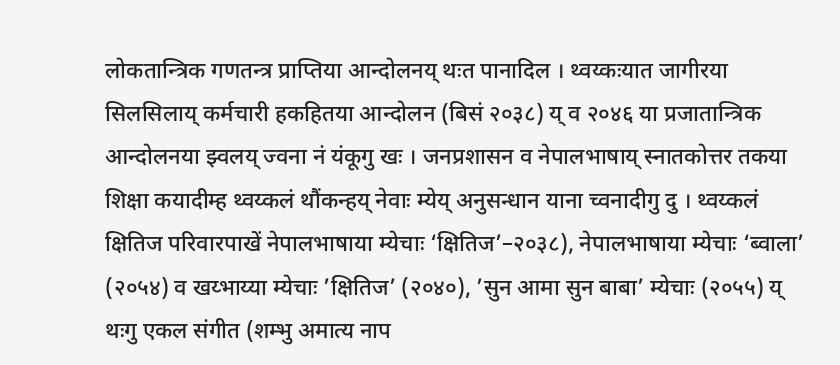लोकतान्त्रिक गणतन्त्र प्राप्तिया आन्दोलनय् थःत पानादिल । थ्वय्कःयात जागीरया सिलसिलाय् कर्मचारी हकहितया आन्दोलन (बिसं २०३८) य् व २०४६ या प्रजातान्त्रिक आन्दोलनया झ्वलय् ज्वना नं यंकूगु खः । जनप्रशासन व नेपालभाषाय् स्नातकोत्तर तकया शिक्षा कयादीम्ह थ्वय्कलं थौंकन्हय् नेवाः म्येय् अनुसन्धान याना च्वनादीगु दु । थ्वय्कलं क्षितिज परिवारपाखें नेपालभाषाया म्येचाः ‘क्षितिज’–२०३८), नेपालभाषाया म्येचाः ‘ब्वाला’ (२०५४) व खय्भाय्या म्येचाः ’क्षितिज’ (२०४०), ’सुन आमा सुन बाबा’ म्येचाः (२०५५) य् थःगु एकल संगीत (शम्भु अमात्य नाप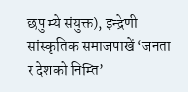छपु म्ये संयुक्त), इन्द्रेणी सांस्कृतिक समाजपाखें ‘जनता र देशको निम्ति’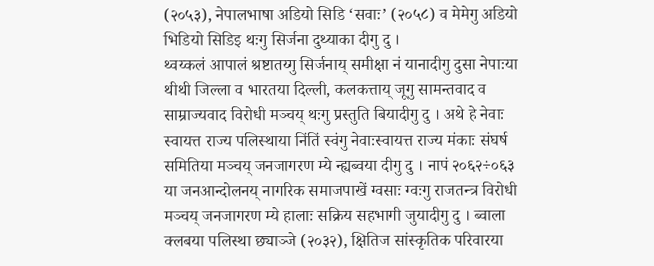(२०५३), नेपालभाषा अडियो सिडि ‘सवाः’ (२०५८) व मेमेगु अडियो भिडियो सिडिइ थःगु सिर्जना दुथ्याका दीगु दु ।
थ्वय्कलं आपालं श्रष्टातय्गु सिर्जनाय् समीक्षा नं यानादीगु दुसा नेपाःया थीथी जिल्ला व भारतया दिल्ली, कलकत्ताय् जूगु सामन्तवाद व साम्राज्यवाद विरोधी मञ्चय् थःगु प्रस्तुति बियादीगु दु । अथे हे नेवाः स्वायत्त राज्य पलिस्थाया निंतिं स्वंगु नेवाःस्वायत्त राज्य मंकाः संघर्ष समितिया मञ्चय् जनजागरण म्ये न्ह्यब्वया दीगु दु । नापं २०६२÷०६३ या जनआन्दोलनय् नागरिक समाजपाखें ग्वसाः ग्वःगु राजतन्त्र विरोधी मञ्चय् जनजागरण म्ये हालाः सक्रिय सहभागी जुयादीगु दु । ब्वाला क्लबया पलिस्था छ्याञ्जे (२०३२), क्षितिज सांस्कृतिक परिवारया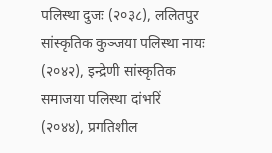पलिस्था दुजः (२०३८), ललितपुर सांस्कृतिक कुञ्जया पलिस्था नायः (२०४२), इन्द्रेणी सांस्कृतिक समाजया पलिस्था दांभरिं (२०४४), प्रगतिशील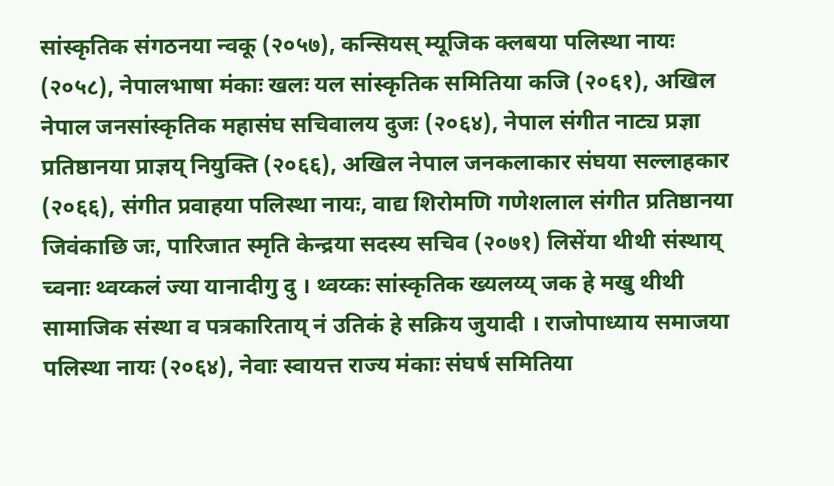सांस्कृतिक संगठनया न्वकू (२०५७), कन्सियस् म्यूजिक क्लबया पलिस्था नायः (२०५८), नेपालभाषा मंकाः खलः यल सांस्कृतिक समितिया कजि (२०६१), अखिल नेपाल जनसांस्कृतिक महासंघ सचिवालय दुजः (२०६४), नेपाल संगीत नाट्य प्रज्ञा प्रतिष्ठानया प्राज्ञय् नियुक्ति (२०६६), अखिल नेपाल जनकलाकार संघया सल्लाहकार (२०६६), संगीत प्रवाहया पलिस्था नायः, वाद्य शिरोमणि गणेशलाल संगीत प्रतिष्ठानया जिवंकाछि जः, पारिजात स्मृति केन्द्रया सदस्य सचिव (२०७१) लिसेंया थीथी संस्थाय् च्वनाः थ्वय्कलं ज्या यानादीगु दु । थ्वय्कः सांस्कृतिक ख्यलय्य् जक हे मखु थीथी सामाजिक संस्था व पत्रकारिताय् नं उतिकं हे सक्रिय जुयादी । राजोपाध्याय समाजया पलिस्था नायः (२०६४), नेवाः स्वायत्त राज्य मंकाः संघर्ष समितिया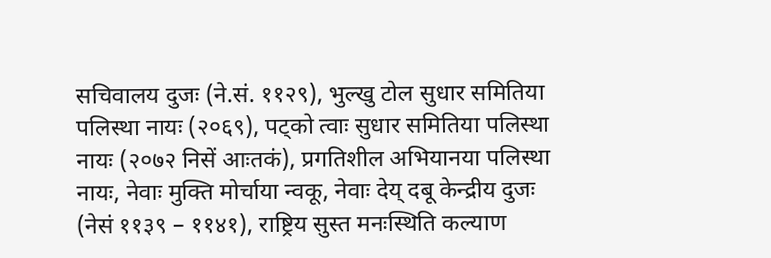सचिवालय दुजः (ने.सं. ११२९), भुल्खु टोल सुधार समितिया पलिस्था नायः (२०६९), पट्को त्वाः सुधार समितिया पलिस्था नायः (२०७२ निसें आःतकं), प्रगतिशील अभियानया पलिस्था नायः, नेवाः मुक्ति मोर्चाया न्वकू, नेवाः देय् दबू केन्द्रीय दुजः (नेसं ११३९ – ११४१), राष्ट्रिय सुस्त मनःस्थिति कल्याण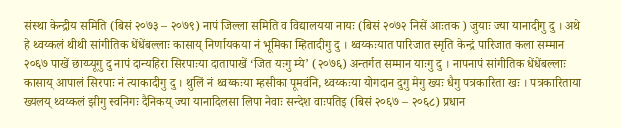संस्था केन्द्रीय समिति (बिसं २०७३ – २०७९) नापं जिल्ला समिति व विद्यालयया नायः (बिसं २०७२ निसें आःतक ) जुयाः ज्या यानादीगु दु । अथे हे थ्वय्कलं थीथी सांगीतिक धेंधेंबल्लाः कासाय् निर्णायकया नं भूमिका म्हितादीगु दु । थ्वय्कःयात पारिजात स्मृति केन्द्रं पारिजात कला सम्मान २०६७ पाखें छाय्प्यूगु दु नापं दान्यहिरा सिरपाःया दातापाखें ‘जित यःगु म्ये’ (२०७६) अन्तर्गत सम्मान याःगु दु । नापनापं सांगीतिक धेंधेंबल्लाः कासाय् आपालं सिरपाः नं त्याकादीगु दु । थुलिं नं थ्वय्कःया म्हसीका पूमवंनि, थ्वय्कःया योगदान दुगु मेगु ख्यः धैगु पत्रकारिता खः । पत्रकारिताया ख्यलय् थ्वय्कलं झीगु स्वनिगः दैनिकय् ज्या यानादिलसा लिपा नेवाः सन्देश वाःपतिइ (बिसं २०६७ – २०६८) प्रधान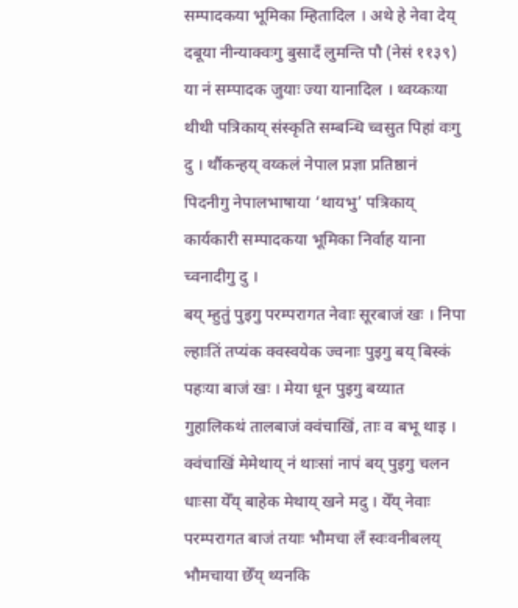सम्पादकया भूमिका म्हितादिल । अथे हे नेवा देय् दबूया नीन्याक्वःगु बुसादँ लुमन्ति पौ (नेसं ११३९) या नं सम्पादक जुयाः ज्या यानादिल । थ्वय्कःया थीथी पत्रिकाय् संस्कृति सम्बन्धि च्वसुत पिहां वःगु दु । थौंकन्हय् वय्कलं नेपाल प्रज्ञा प्रतिष्ठानं पिदनीगु नेपालभाषाया ‘थायभु’ पत्रिकाय् कार्यकारी सम्पादकया भूमिका निर्वाह याना च्वनादीगु दु ।
बय् म्हुतुं पुइगु परम्परागत नेवाः सूरबाजं खः । निपा ल्हाःतिं तप्यंक क्वस्वयेक ज्वनाः पुइगु बय् बिस्कं पहःया बाजं खः । मेया धून पुइगु बय्यात गुहालिकथं तालबाजं क्वंचाखिं, ताः व बभू थाइ । क्वंचाखिं मेमेथाय् नं थाःसां नापं बय् पुइगु चलन धाःसा येँय् बाहेक मेथाय् खने मदु । येँय् नेवाः परम्परागत बाजं तयाः भौमचा लँ स्वःवनीबलय् भौमचाया छेँय् थ्यनकि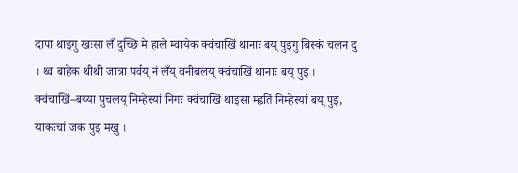दापा थाइगु खःसा लँ दुच्छि मे हाले म्वायेक क्वंचाखिं थानाः बय् पुइगु बिस्कं चलन दु । थ्व बाहेक थीथी जात्रा पर्वय् नं लँय् वनीबलय् क्वंचाखिं थानाः बय् पुइ । क्वंचाखिं–बय्या पुचलय् निम्हेस्यां निगः क्वंचाखिं थाइसा म्ह्वतिं निम्हेस्यां बय् पुइ, याकःचां जक पुइ मखु ।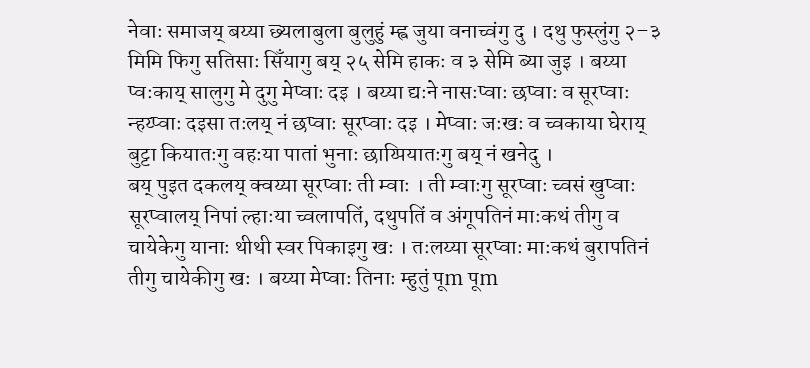नेवाः समाजय् बय्या छ्यलाबुला बुलुहुं म्ह्व जुया वनाच्वंगु दु । दथु फुस्लुंगु २–३ मिमि फिगु सतिसाः सिँयागु बय् २५ सेमि हाकः व ३ सेमि ब्या जुइ । बय्या प्वःकाय् सालुगु मे दुगु मेप्वाः दइ । बय्या द्यःने नासःप्वाः छप्वाः व सूरप्वाः न्हय्प्वाः दइसा तःलय् नं छप्वाः सूरप्वाः दइ । मेप्वाः जःखः व च्वकाया घेराय् बुट्टा कियातःगु वहःया पातां भुनाः छाय्पियातःगु बय् नं खनेदु ।
बय् पुइत दकलय् क्वय्या सूरप्वाः ती म्वाः । ती म्वाःगु सूरप्वाः च्वसं खुप्वाः सूरप्वालय् निपां ल्हाःया च्वलापतिं, दथुपतिं व अंगूपतिनं माःकथं तीगु व चायेकेगु यानाः थीथी स्वर पिकाइगु खः । तःलय्या सूरप्वाः माःकथं बुरापतिनं तीगु चायेकीगु खः । बय्या मेप्वाः तिनाः म्हुतुं पूm पूm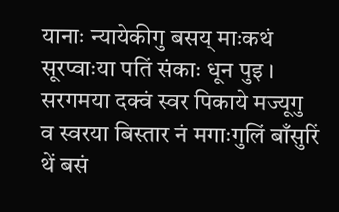यानाः न्यायेकीगु बसय् माःकथं सूरप्वाःया पतिं संकाः धून पुइ । सरगमया दक्वं स्वर पिकाये मज्यूगु व स्वरया बिस्तार नं मगाःगुलिं बाँसुरिं थें बसं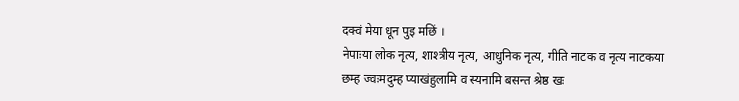दक्वं मेया धून पुइ मछिं ।
नेपाःया लोक नृत्य, शाश्त्रीय नृत्य, आधुनिक नृत्य, गीति नाटक व नृत्य नाटकया छम्ह ज्वःमदुम्ह प्याखंहुलामि व स्यनामि बसन्त श्रेष्ठ खः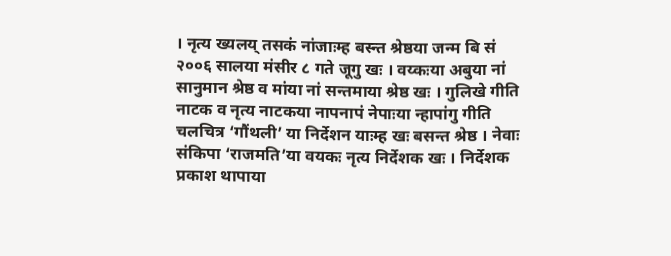। नृत्य ख्यलय् तसकं नांजाःम्ह बस्न्त श्रेष्ठया जन्म बि सं २००६ सालया मंसीर ८ गते जूगु खः । वय्कःया अबुया नां सानुमान श्रेष्ठ व मांया नां सन्तमाया श्रेष्ठ खः । गुलिखे गीति नाटक व नृत्य नाटकया नापनापं नेपाःया न्हापांगु गीति चलचित्र ‘गौंथली’ या निर्देशन याःम्ह खः बसन्त श्रेष्ठ । नेवाः संकिपा ‘राजमति’या वयकः नृत्य निर्देशक खः । निर्देशक प्रकाश थापाया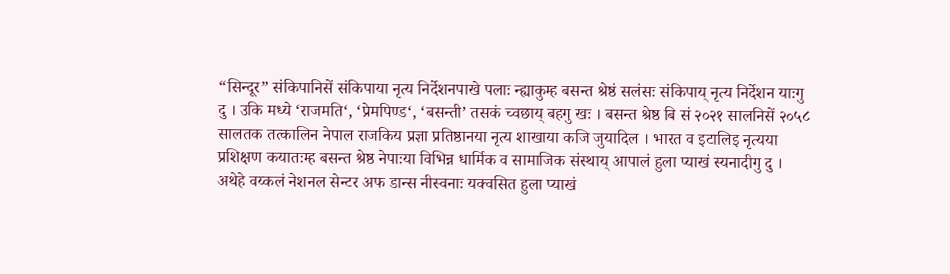“सिन्दूर” संकिपानिसें संकिपाया नृत्य निर्देशनपाखे पलाः न्ह्याकुम्ह बसन्त श्रेष्ठं सलंसः संकिपाय् नृत्य निर्देशन याःगु दु । उकि मध्ये ‘राजमति‘, ‘प्रेमपिण्ड‘, ‘बसन्ती’ तसकं च्वछाय् बहगु खः । बसन्त श्रेष्ठ बि सं २०२१ सालनिसें २०५८ सालतक तत्कालिन नेपाल राजकिय प्रज्ञा प्रतिष्ठानया नृत्य शाखाया कजि जुयादिल । भारत व इटालिइ नृत्यया प्रशिक्षण कयातःम्ह बसन्त श्रेष्ठ नेपाःया विभिन्न धार्मिक व सामाजिक संस्थाय् आपालं हुला प्याखं स्यनादीगु दु । अथेहे वय्कलं नेशनल सेन्टर अफ डान्स नीस्वनाः यक्वसित हुला प्याखं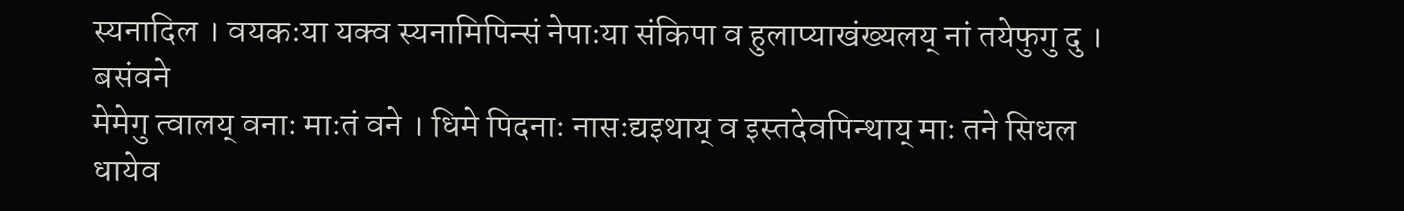स्यनादिल । वयकःया यक्व स्यनामिपिन्सं नेपाःया संकिपा व हुलाप्याखंख्यलय् नां तयेफुगु दु ।
बसंवने
मेमेगु त्वालय् वनाः माःतं वने । धिमे पिदनाः नासःद्यइथाय् व इस्तदेवपिन्थाय् माः तने सिधल धायेव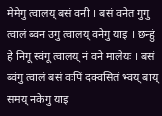मेमेगु त्वालय् बसं वनी । बसं वनेत गुगु त्वालं ब्वन उगु त्वालय् वनेगु याइ । छन्हुं हे निगू स्वंगू त्वालय् नं वने मालेयः । बसं ब्वंगु त्वालं बसं वःपिं दक्वसितं भ्वय् बाय् समय् नकेगु याइ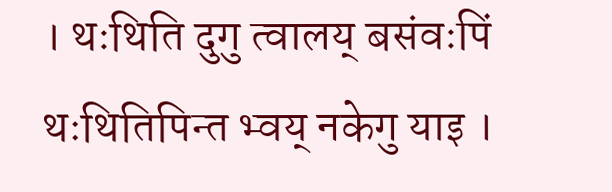। थःथिति दुगु त्वालय् बसंवःपिं थःथितिपिन्त भ्वय् नकेगु याइ ।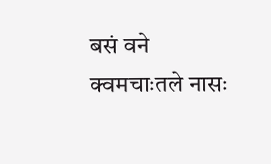बसं वने क्वमचाःतले नासः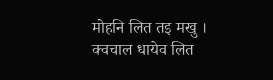मोहनि लित तइ मखु । क्वचाल धायेव लित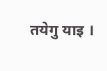तयेगु याइ ।